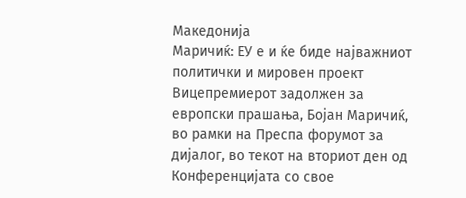Македонија
Маричиќ: ЕУ е и ќе биде најважниот политички и мировен проект
Вицепремиерот задолжен за европски прашања, Бојан Маричиќ, во рамки на Преспа форумот за дијалог, во текот на вториот ден од Конференцијата со свое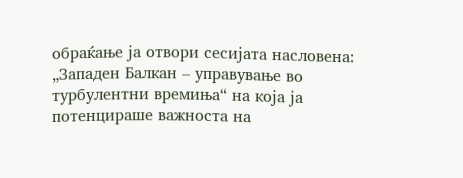обраќање ја отвори сесијата насловена: „Западен Балкан – управување во турбулентни времиња“ на која ја потенцираше важноста на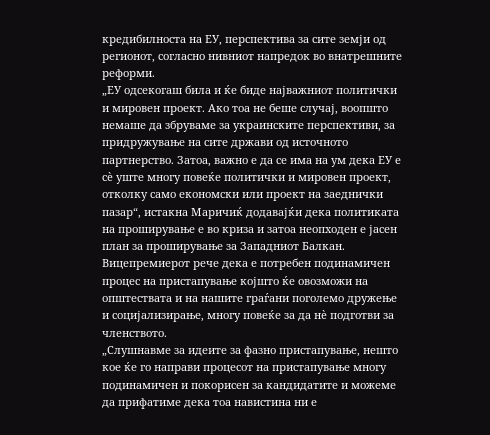кредибилноста на ЕУ, перспектива за сите земји од регионот, согласно нивниот напредок во внатрешните реформи.
„ЕУ одсекогаш била и ќе биде најважниот политички и мировен проект. Ако тоа не беше случај, воопшто немаше да збруваме за украинските перспективи, за придружување на сите држави од источното партнерство. Затоа, важно е да се има на ум дека ЕУ е сè уште многу повеќе политички и мировен проект, отколку само економски или проект на заеднички пазар“, истакна Маричиќ додавајќи дека политиката на проширување е во криза и затоа неопходен е јасен план за проширување за Западниот Балкан.
Вицепремиерот рече дека е потребен подинамичен процес на пристапување којшто ќе овозможи на општествата и на нашите граѓани поголемо дружење и социјализирање, многу повеќе за да нè подготви за членството.
„Слушнавме за идеите за фазно пристапување, нешто кое ќе го направи процесот на пристапување многу подинамичен и покорисен за кандидатите и можеме да прифатиме дека тоа навистина ни е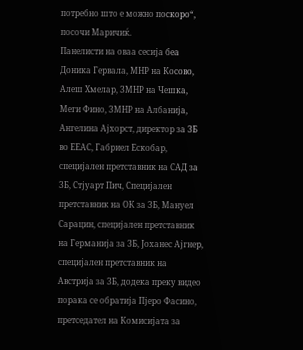потребно што е можно поскоро“, посочи Маричиќ.
Панелисти на оваа сесија беа Доника Гервала, МНР на Косово, Алеш Хмелар, ЗМНР на Чешка, Меги Фино, ЗМНР на Албанија, Ангелина Ајхорст, директор за ЗБ во ЕЕАС, Габриел Ескобар, специјален претставник на САД за ЗБ, Стјуарт Пич, Специјален претставник на ОК за ЗБ, Мануел Сарацин, специјален претставник на Германија за ЗБ, Јоханес Ајгнер, специјален претставник на Австрија за ЗБ, додека преку видео порака се обратија Пјеро Фасино, претседател на Комисијата за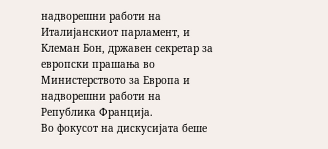надворешни работи на Италијанскиот парламент, и Клеман Бон, државен секретар за европски прашања во Министерството за Европа и надворешни работи на Република Франција.
Во фокусот на дискусијата беше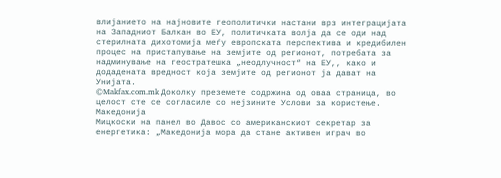влијанието на најновите геополитички настани врз интеграцијата на Западниот Балкан во ЕУ, политичката волја да се оди над стерилната дихотомија меѓу европската перспектива и кредибилен процес на пристапување на земјите од регионот, потребата за надминување на геостратешка „неодлучност“ на ЕУ,, како и додадената вредност која земјите од регионот ја дават на Унијата.
©Makfax.com.mk Доколку преземете содржина од оваа страница, во целост сте се согласиле со нејзините Услови за користење.
Македонија
Мицкоски на панел во Давос со американскиот секретар за енергетика: „Македонија мора да стане активен играч во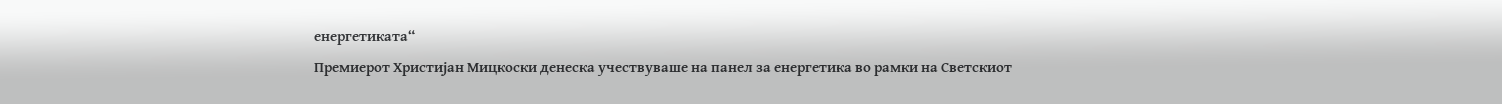енергетиката“
Премиерот Христијан Мицкоски денеска учествуваше на панел за енергетика во рамки на Светскиот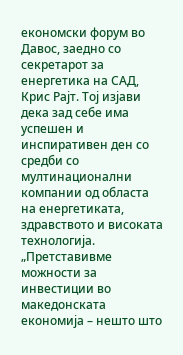економски форум во Давос, заедно со секретарот за енергетика на САД, Крис Рајт. Тој изјави дека зад себе има успешен и инспиративен ден со средби со мултинационални компании од областа на енергетиката, здравството и високата технологија.
„Претставивме можности за инвестиции во македонската економија – нешто што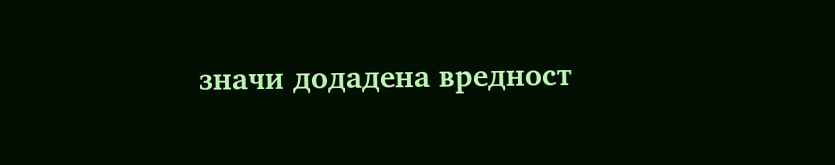значи додадена вредност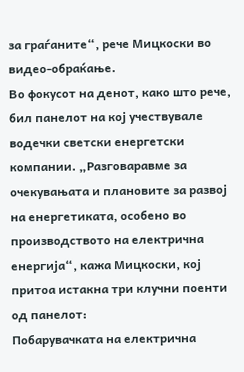за граѓаните“, рече Мицкоски во видео-обраќање.
Во фокусот на денот, како што рече, бил панелот на кој учествувале водечки светски енергетски компании. „Разговаравме за очекувањата и плановите за развој на енергетиката, особено во производството на електрична енергија“, кажа Мицкоски, кој притоа истакна три клучни поенти од панелот:
Побарувачката на електрична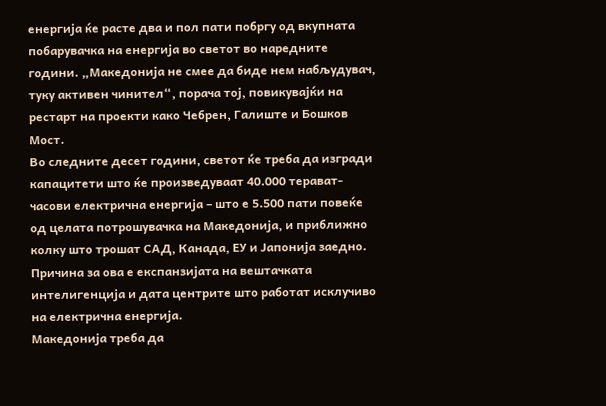енергија ќе расте два и пол пати побргу од вкупната побарувачка на енергија во светот во наредните години. „Македонија не смее да биде нем набљудувач, туку активен чинител“, порача тој, повикувајќи на рестарт на проекти како Чебрен, Галиште и Бошков Мост.
Во следните десет години, светот ќе треба да изгради капацитети што ќе произведуваат 40.000 терават-часови електрична енергија – што е 5.500 пати повеќе од целата потрошувачка на Македонија, и приближно колку што трошат САД, Канада, ЕУ и Јапонија заедно. Причина за ова е експанзијата на вештачката интелигенција и дата центрите што работат исклучиво на електрична енергија.
Македонија треба да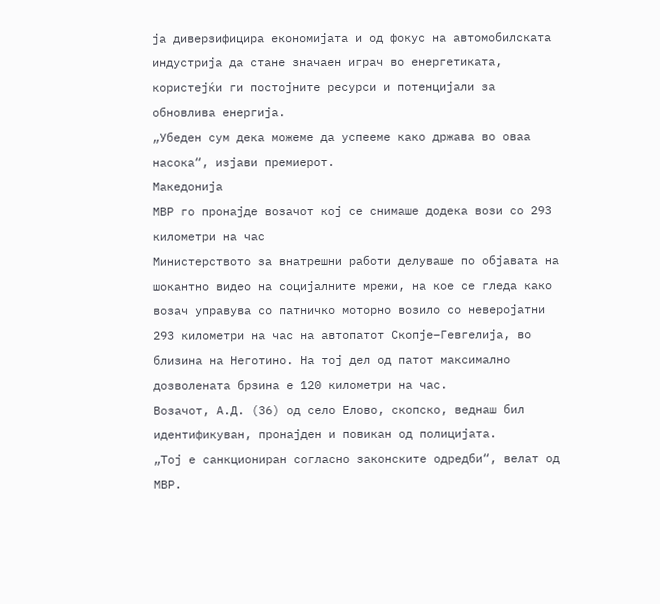ја диверзифицира економијата и од фокус на автомобилската индустрија да стане значаен играч во енергетиката, користејќи ги постојните ресурси и потенцијали за обновлива енергија.
„Убеден сум дека можеме да успееме како држава во оваа насока“, изјави премиерот.
Македонија
МВР го пронајде возачот кој се снимаше додека вози со 293 километри на час
Министерството за внатрешни работи делуваше по објавата на шокантно видео на социјалните мрежи, на кое се гледа како возач управува со патничко моторно возило со неверојатни 293 километри на час на автопатот Скопје–Гевгелија, во близина на Неготино. На тој дел од патот максимално дозволената брзина е 120 километри на час.
Возачот, А.Д. (36) од село Елово, скопско, веднаш бил идентификуван, пронајден и повикан од полицијата.
„Тој е санкциониран согласно законските одредби“, велат од МВР.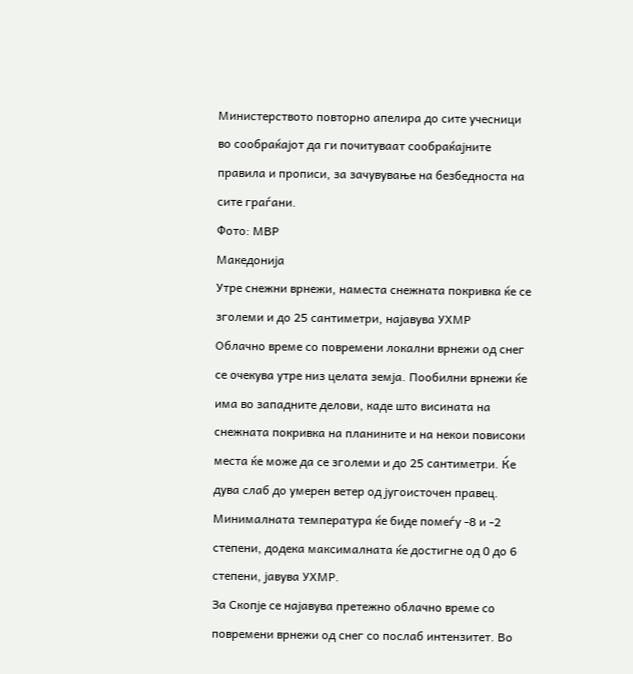Министерството повторно апелира до сите учесници во сообраќајот да ги почитуваат сообраќајните правила и прописи, за зачувување на безбедноста на сите граѓани.
Фото: МВР
Македонија
Утре снежни врнежи, наместа снежната покривка ќе се зголеми и до 25 сантиметри, најавува УХМР
Облачно време со повремени локални врнежи од снег се очекува утре низ целата земја. Пообилни врнежи ќе има во западните делови, каде што висината на снежната покривка на планините и на некои повисоки места ќе може да се зголеми и до 25 сантиметри. Ќе дува слаб до умерен ветер од југоисточен правец. Минималната температура ќе биде помеѓу -8 и -2 степени, додека максималната ќе достигне од 0 до 6 степени, јавува УХМР.
За Скопје се најавува претежно облачно време со повремени врнежи од снег со послаб интензитет. Во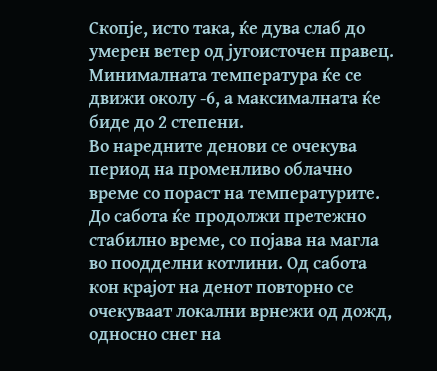Скопје, исто така, ќе дува слаб до умерен ветер од југоисточен правец. Минималната температура ќе се движи околу -6, а максималната ќе биде до 2 степени.
Во наредните денови се очекува период на променливо облачно време со пораст на температурите. До сабота ќе продолжи претежно стабилно време, со појава на магла во поодделни котлини. Од сабота кон крајот на денот повторно се очекуваат локални врнежи од дожд, односно снег на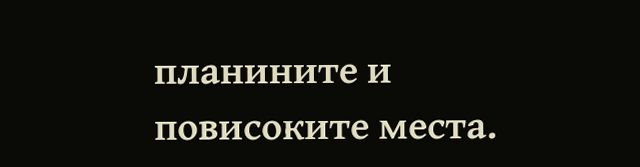планините и повисоките места.